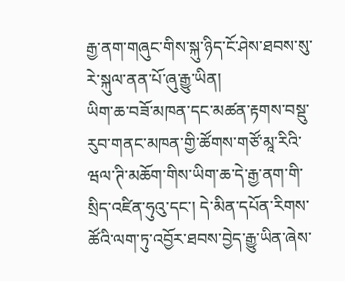རྒྱ་ནག་གཞུང་གིས་སྐུ་ཉིད་ངོ་ཤེས་ཐབས་སུ་རེ་སྐུལ་ནན་པོ་ཞུ་རྒྱུ་ཡིན།
ཡིག་ཆ་བཟོ་མཁན་དང་མཚན་རྟགས་བསྡུ་རུབ་གནང་མཁན་གྱི་ཚོགས་གཙོ་མཱ་རིའི་ཝལ་ཊི་མཆོག་གིས་ཡིག་ཆ་དེ་རྒྱ་ནག་གི་སྲིད་འཛིན་ཧུའུ་དང་། དེ་མིན་དཔོན་རིགས་ཚོའི་ལག་ཏུ་འབྱོར་ཐབས་བྱེད་རྒྱུ་ཡིན་ཞེས་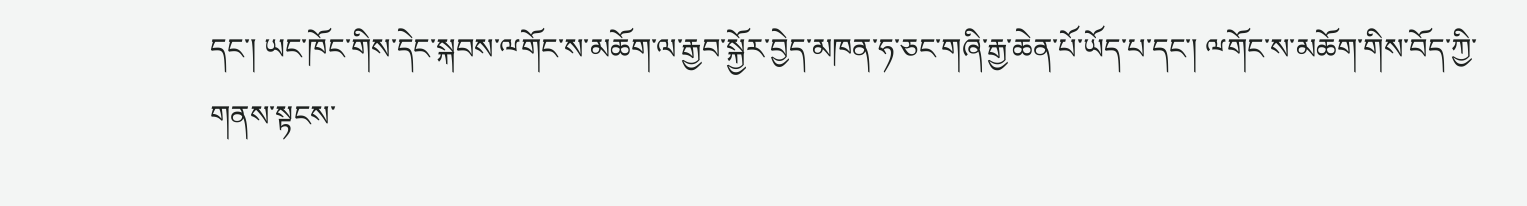དང་། ཡང་ཁོང་གིས་དེང་སྐབས་ྋགོང་ས་མཆོག་ལ་རྒྱབ་སྐྱོར་བྱེད་མཁན་ཧ་ཅང་གཞི་རྒྱ་ཆེན་པོ་ཡོད་པ་དང་། ྋགོང་ས་མཆོག་གིས་བོད་ཀྱི་གནས་སྟངས་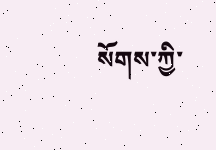སོགས་ཀྱི་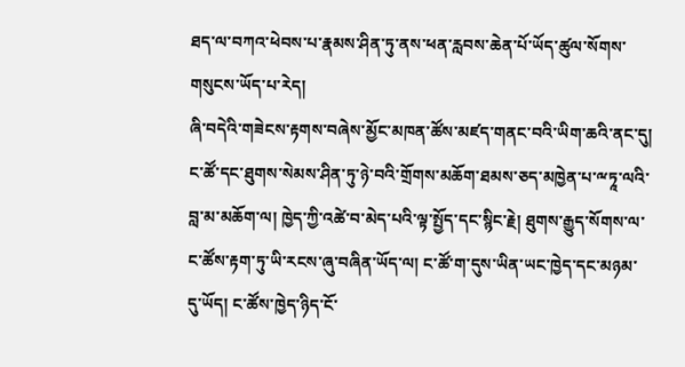ཐད་ལ་བཀའ་ཕེབས་པ་རྣམས་ཤིན་ཏུ་ནས་ཕན་རླབས་ཆེན་པོ་ཡོད་ཚུལ་སོགས་གསུངས་ཡོད་པ་རེད།
ཞི་བདེའི་གཟེངས་རྟགས་བཞེས་མྱོང་མཁན་ཚོས་མཛད་གནང་བའི་ཡིག་ཆའི་ནང་དུ། ང་ཚོ་དང་ཐུགས་སེམས་ཤིན་ཏུ་ཉེ་བའི་གྲོགས་མཆོག་ཐམས་ཅད་མཁྱེན་པ་ྋཏཱ་ལའི་བླ་མ་མཆོག་ལ། ཁྱེད་ཀྱི་འཚེ་བ་མེད་པའི་ལྟ་སྤྱོད་དང་སྙིང་རྗེ། ཐུགས་རྒྱུད་སོགས་ལ་ང་ཚོས་རྟག་ཏུ་ཡི་རངས་ཞུ་བཞིན་ཡོད་ལ། ང་ཚོ་ག་དུས་ཡིན་ཡང་ཁྱེད་དང་མཉམ་དུ་ཡོད། ང་ཚོས་ཁྱེད་ཉིད་ངོ་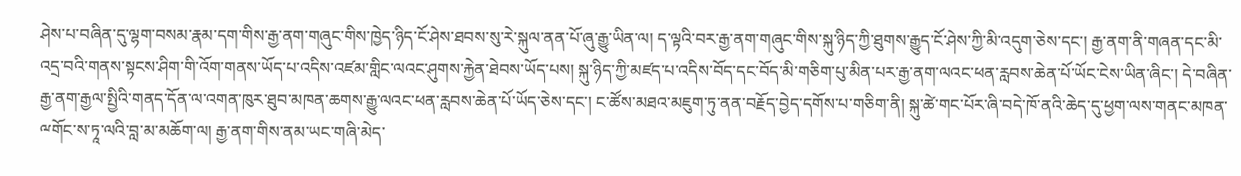ཤེས་པ་བཞིན་དུ་ལྷག་བསམ་རྣམ་དག་གིས་རྒྱ་ནག་གཞུང་གིས་ཁྱེད་ཉིད་ངོ་ཤེས་ཐབས་སུ་རེ་སྐུལ་ནན་པོ་ཞུ་རྒྱུ་ཡིན་ལ། ད་ལྟའི་བར་རྒྱ་ནག་གཞུང་གིས་སྐུ་ཉིད་ཀྱི་ཐུགས་རྒྱུད་ངོ་ཤེས་ཀྱི་མི་འདུག་ཅེས་དང་། རྒྱ་ནག་ནི་གཞན་དང་མི་འདྲ་བའི་གནས་སྟངས་ཤིག་གི་འོག་གནས་ཡོད་པ་འདིས་འཛམ་གླིང་ལའང་ཤུགས་རྐྱེན་ཐེབས་ཡོད་པས། སྐུ་ཉིད་ཀྱི་མཛད་པ་འདིས་བོད་དང་བོད་མི་གཅིག་པུ་མིན་པར་རྒྱ་ནག་ལའང་ཕན་རླབས་ཆེན་པོ་ཡོང་ངེས་ཡིན་ཞིང་། དེ་བཞིན་རྒྱ་ནག་རྒྱལ་སྤྱིའི་གནད་དོན་ལ་འགན་ཁུར་ཐུབ་མཁན་ཆགས་རྒྱུ་ལའང་ཕན་རླབས་ཆེན་པོ་ཡོད་ཅེས་དང་། ང་ཚོས་མཐའ་མཇུག་ཏུ་ནན་བརྗོད་བྱེད་དགོས་པ་གཅིག་ནི། སྐུ་ཚེ་གང་པོར་ཞི་བདེ་ཁོ་ནའི་ཆེད་དུ་ཕྱག་ལས་གནང་མཁན་ྋགོང་ས་ཏཱ་ལའི་བླ་མ་མཆོག་ལ། རྒྱ་ནག་གིས་ནམ་ཡང་གཞི་མེད་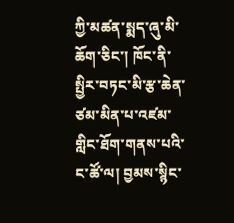ཀྱི་མཚན་སྨད་ཞུ་མི་ཆོག་ཅིང་། ཁོང་ནི་སྤྱིར་བཏང་མི་རྩ་ཆེན་ཙམ་མིན་པ་འཛམ་གླིང་ཐོག་གནས་པའི་ང་ཚོ་ལ། བྱམས་སྙིང་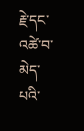རྗེ་དང་འཚེ་བ་མེད་པའི་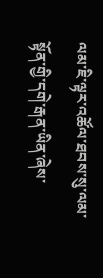ལམ་ཇི་ལྟར་འཚོལ་ཐབས་སུ་ལམ་སྟོན་གྱི་དགེ་རྒན་ཡིན་ཞེས་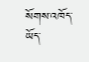སོགས་འཁོད་ཡོད་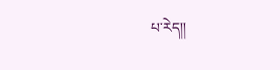པ་རེད།།